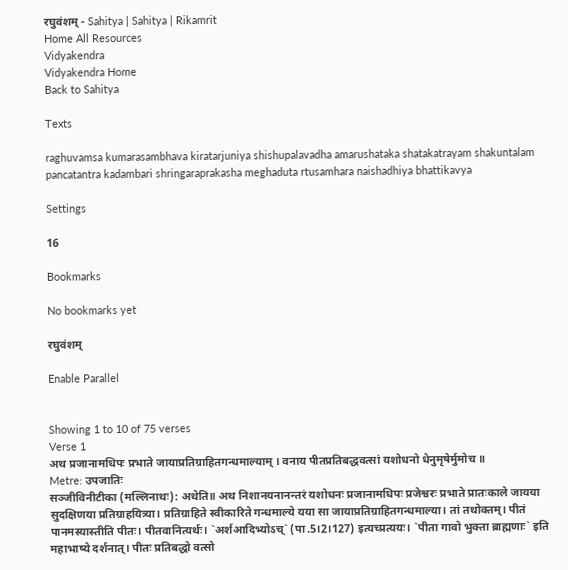रघुवंशम् - Sahitya | Sahitya | Rikamrit
Home All Resources
Vidyakendra
Vidyakendra Home
Back to Sahitya

Texts

raghuvamsa kumarasambhava kiratarjuniya shishupalavadha amarushataka shatakatrayam shakuntalam pancatantra kadambari shringaraprakasha meghaduta rtusamhara naishadhiya bhattikavya

Settings

16

Bookmarks

No bookmarks yet

रघुवंशम्

Enable Parallel


Showing 1 to 10 of 75 verses
Verse 1
अथ प्रजानामधिपः प्रभाते जायाप्रतिग्राहितगन्धमाल्याम् । वनाय पीतप्रतिबद्धवत्सां यशोधनो धेनुमृषेर्मुमोच ॥
Metre: उपजातिः
सञ्जीविनीटीका (मल्लिनाथः): अथेति॥ अथ निशानयनानन्तरं यशोधनः प्रजानामधिपः प्रजेश्वरः प्रभाते प्रातःकाले जायया सुदक्षिणया प्रतिग्राहयित्र्या। प्रतिग्राहिते स्वीकारिते गन्धमाल्ये यया सा जायाप्रतिग्राहितगन्धमाल्या। तां तथोक्तम्। पीतं पानमस्यास्तीति पीतः। पीतवानित्यर्थः। `अर्शआदिभ्योऽच्` (पा.5।2।127) इत्यच्प्रत्ययः। `पीता गावो भुक्ता ब्राह्मणाः` इति महाभाष्ये दर्शनात्। पीतः प्रतिबद्धो वत्सो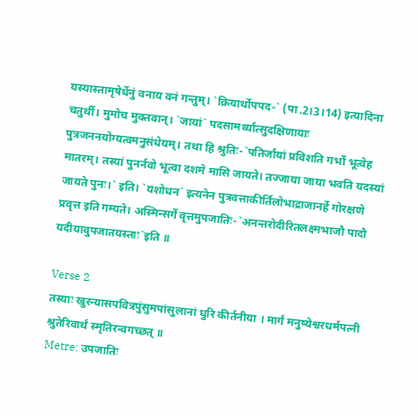यस्यास्तामृषेर्धेनुं वनाय वनं गन्तुम्। `क्रियार्थोपपद-` (पा.2।3।14) इत्यादिना चतुर्थी। मुमोच मुक्तवान्। `जायां` पदसामर्थ्यात्सुदक्षिणायाः पुत्रजननयोग्यत्वमनुसंधेयम्। तथा हि श्रुतिः-`पतिर्जायां प्रविशति गर्भो भूत्वेह मातरम्। तस्यां पुनर्नवो भूत्वा दशमे मासि जायते। तज्जाया जाया भवति यदस्यां जायते पुनः।` इति। `यशोधन` इत्यनेन पुत्रवत्ताकीर्तिलोभाद्राजानर्हे गोरक्षणे प्रवृत्त इति गम्यते। अस्मिन्सर्गे वृत्तमुपजातिः-`अनन्तरोदीरितलक्ष्मभाजौ पादौ यदीयावुपजातयस्ताः`इति ॥

Verse 2
तस्याः खुरन्यासपवित्रपुंसुमपांसुलानां धुरि कीर्तनीया । मार्गं मनुष्येश्वरधर्मपत्नी श्रुतेरिवार्थं स्मृतिरन्वगच्छत् ॥
Metre: उपजातिः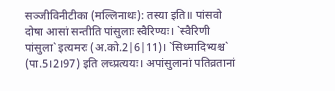सञ्जीविनीटीका (मल्लिनाथः): तस्या इति॥ पांसवो दोषा आसां सन्तीति पांसुलाः स्वैरिण्यः। `स्वैरिणी पांसुला` इत्यमरः (अ.को.2|6|11)। `सिध्मादिभ्यश्च` (पा.5।2।97) इति लच्प्रत्ययः। अपांसुलानां पतिव्रतानां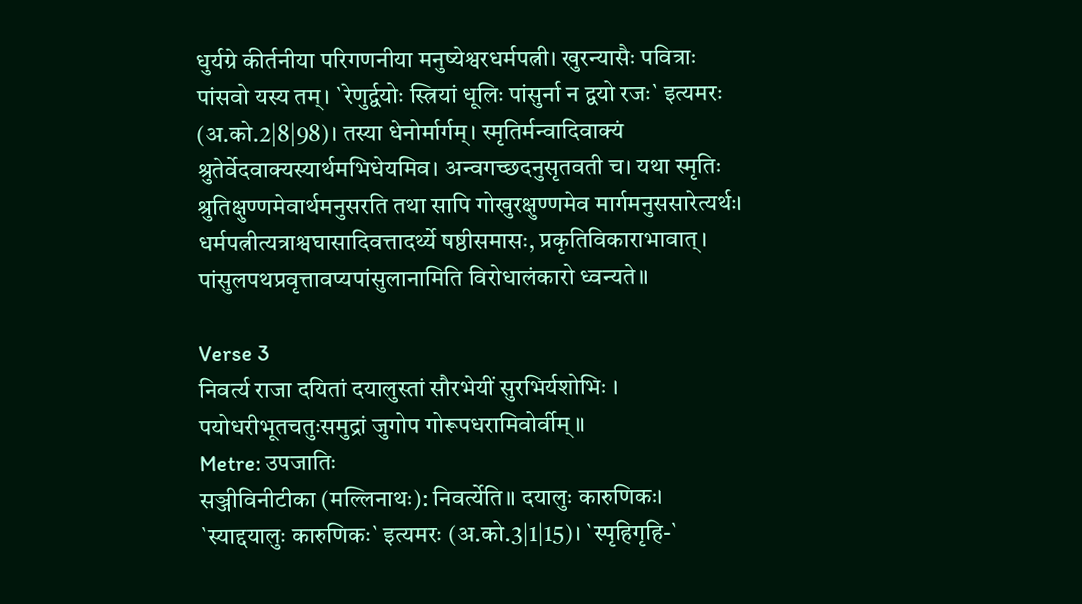धुर्यग्रे कीर्तनीया परिगणनीया मनुष्येश्वरधर्मपत्नी। खुरन्यासैः पवित्राः पांसवो यस्य तम्। `रेणुर्द्वयोः स्त्रियां धूलिः पांसुर्ना न द्वयो रजः` इत्यमरः (अ.को.2|8|98)। तस्या धेनोर्मार्गम्। स्मृतिर्मन्वादिवाक्यं श्रुतेर्वेदवाक्यस्यार्थमभिधेयमिव। अन्वगच्छदनुसृतवती च। यथा स्मृतिः श्रुतिक्षुण्णमेवार्थमनुसरति तथा सापि गोखुरक्षुण्णमेव मार्गमनुससारेत्यर्थः। धर्मपत्नीत्यत्राश्वघासादिवत्तादर्थ्ये षष्ठीसमासः, प्रकृतिविकाराभावात्। पांसुलपथप्रवृत्तावप्यपांसुलानामिति विरोधालंकारो ध्वन्यते॥

Verse 3
निवर्त्य राजा दयितां दयालुस्तां सौरभेयीं सुरभिर्यशोभिः । पयोधरीभूतचतुःसमुद्रां जुगोप गोरूपधरामिवोर्वीम् ॥
Metre: उपजातिः
सञ्जीविनीटीका (मल्लिनाथः): निवर्त्येति॥ दयालुः कारुणिकः। `स्याद्दयालुः कारुणिकः` इत्यमरः (अ.को.3|1|15)। `स्पृहिगृहि-`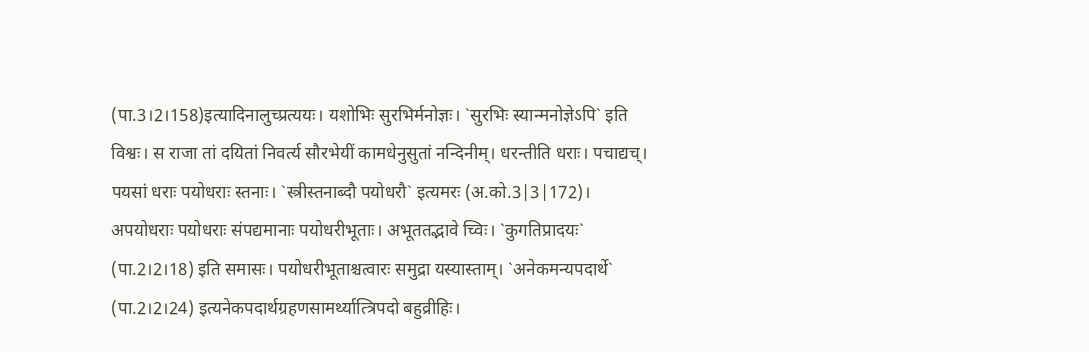(पा.3।2।158)इत्यादिनालुच्प्रत्ययः। यशोभिः सुरभिर्मनोज्ञः। `सुरभिः स्यान्मनोज्ञेऽपि` इति विश्वः। स राजा तां दयितां निवर्त्य सौरभेयीं कामधेनुसुतां नन्दिनीम्। धरन्तीति धराः। पचाद्यच्। पयसां धराः पयोधराः स्तनाः। `स्त्रीस्तनाब्दौ पयोधरौ` इत्यमरः (अ.को.3|3|172)। अपयोधराः पयोधराः संपद्यमानाः पयोधरीभूताः। अभूततद्भावे च्विः। `कुगतिप्रादयः` (पा.2।2।18) इति समासः। पयोधरीभूताश्चत्वारः समुद्रा यस्यास्ताम्। `अनेकमन्यपदार्थे` (पा.2।2।24) इत्यनेकपदार्थग्रहणसामर्थ्यात्त्रिपदो बहुव्रीहिः।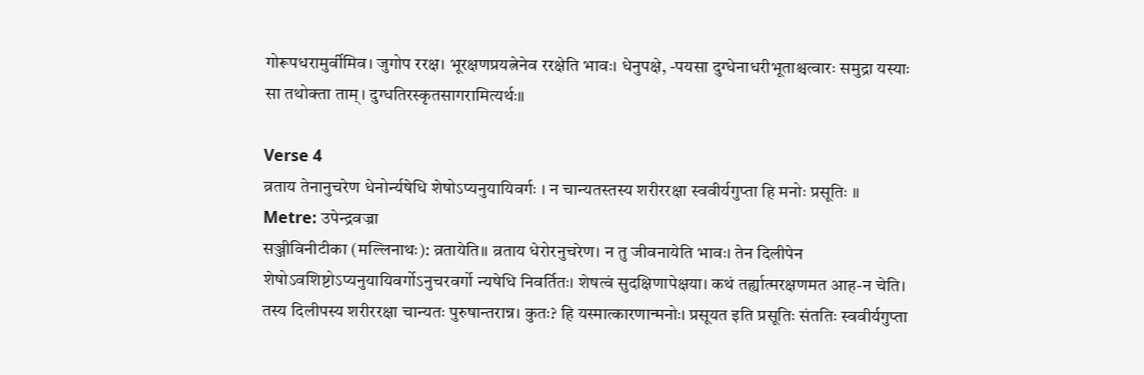गोरूपधरामुर्वीमिव। जुगोप ररक्ष। भूरक्षणप्रयत्नेनेव ररक्षेति भावः। धेनुपक्षे, -पयसा दुग्धेनाधरीभूताश्चत्वारः समुद्रा यस्याः सा तथोक्ता ताम्। दुग्धतिरस्कृतसागरामित्यर्थः॥

Verse 4
व्रताय तेनानुचरेण धेनोर्न्यषेधि शेषोऽप्यनुयायिवर्गः । न चान्यतस्तस्य शरीररक्षा स्ववीर्यगुप्ता हि मनोः प्रसूतिः ॥
Metre: उपेन्द्रवज्रा
सञ्जीविनीटीका (मल्लिनाथः): व्रतायेति॥ व्रताय धेरोरनुचरेण। न तु जीवनायेति भावः। तेन दिलीपेन शेषोऽवशिष्टोऽप्यनुयायिवर्गोऽनुचरवर्गो न्यषेधि निवर्तितः। शेषत्वं सुदक्षिणापेक्षया। कथं तर्ह्यात्मरक्षणमत आह-न चेति। तस्य दिलीपस्य शरीररक्षा चान्यतः पुरुषान्तरान्न। कुतः? हि यस्मात्कारणान्मनोः। प्रसूयत इति प्रसूतिः संततिः स्ववीर्यगुप्ता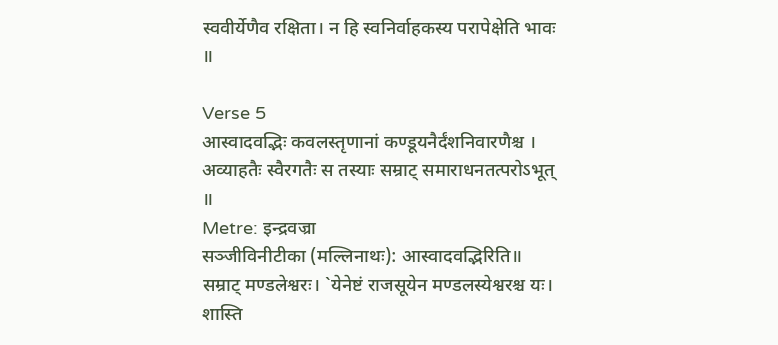स्ववीर्येणैव रक्षिता। न हि स्वनिर्वाहकस्य परापेक्षेति भावः ॥

Verse 5
आस्वादवद्भिः कवलस्तृणानां कण्डूयनैर्दंशनिवारणैश्च । अव्याहतैः स्वैरगतैः स तस्याः सम्राट् समाराधनतत्परोऽभूत् ॥
Metre: इन्द्रवज्रा
सञ्जीविनीटीका (मल्लिनाथः): आस्वादवद्भिरिति॥ सम्राट् मण्डलेश्वरः। `येनेष्टं राजसूयेन मण्डलस्येश्वरश्च यः। शास्ति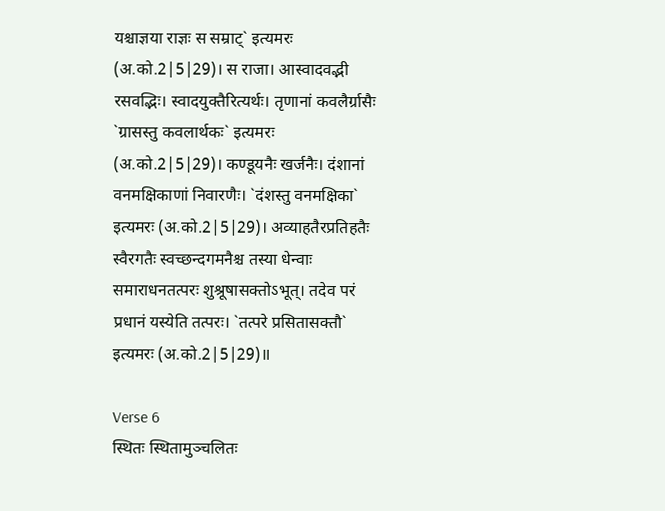यश्चाज्ञया राज्ञः स सम्राट्` इत्यमरः (अ.को.2|5|29)। स राजा। आस्वादवद्भी रसवद्भिः। स्वादयुक्तैरित्यर्थः। तृणानां कवलैर्ग्रासैः `ग्रासस्तु कवलार्थकः` इत्यमरः (अ.को.2|5|29)। कण्डूयनैः खर्जनैः। दंशानां वनमक्षिकाणां निवारणैः। `दंशस्तु वनमक्षिका` इत्यमरः (अ.को.2|5|29)। अव्याहतैरप्रतिहतैः स्वैरगतैः स्वच्छन्दगमनैश्च तस्या धेन्वाः समाराधनतत्परः शुश्रूषासक्तोऽभूत्। तदेव परं प्रधानं यस्येति तत्परः। `तत्परे प्रसितासक्तौ` इत्यमरः (अ.को.2|5|29)॥

Verse 6
स्थितः स्थितामुञ्चलितः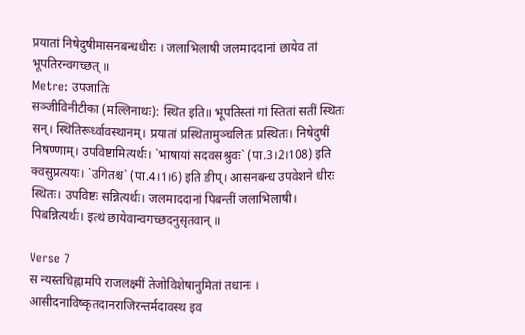प्रयातां निषेदुषीमासनबन्धधीरः । जलाभिलाषी जलमाददानां छायेव तां भूपतिरन्वगच्छत् ॥
Metre: उपजातिः
सञ्जीविनीटीका (मल्लिनाथः): स्थित इति॥ भूपतिस्तां गां स्तितां सतीं स्थितः सन्। स्थितिरूर्ध्वावस्थानम्। प्रयातां प्रस्थितामुञ्चलितः प्रस्थितः। निषेदुषीं निषण्णाम्। उपविष्टामित्यर्थः। `भाषायां सदवसश्रुवः` (पा.3।2।108) इति क्वसुप्रत्ययः। `उगितश्च` (पा.4।1।6) इति ङीप्। आसनबन्ध उपवेशने धीरः स्थितः। उपविष्टः सन्नित्यर्थः। जलमाददानां पिबन्तीं जलाभिलाषी। पिबन्नित्यर्थः। इत्थं छायेवान्वगच्छदनुसृतवान् ॥

Verse 7
स न्यस्तचिह्नामपि राजलक्ष्मीं तेजोविशेषानुमितां तधानः । आसीदनाविष्कृतदानराजिरन्तर्मदावस्थ इव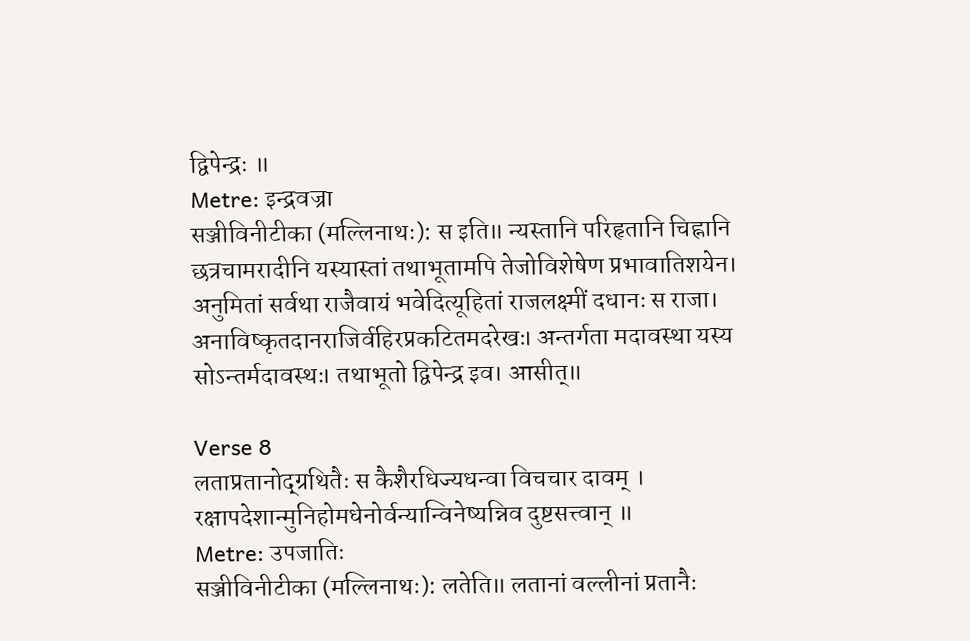द्विपेन्द्रः ॥
Metre: इन्द्रवज्रा
सञ्जीविनीटीका (मल्लिनाथः): स इति॥ न्यस्तानि परिहृतानि चिह्नानि छत्रचामरादीनि यस्यास्तां तथाभूतामपि तेजोविशेषेण प्रभावातिशयेन। अनुमितां सर्वथा राजैवायं भवेदित्यूहितां राजलक्ष्मीं दधानः स राजा। अनाविष्कृतदानराजिर्वहिरप्रकटितमदरेखः। अन्तर्गता मदावस्था यस्य सोऽन्तर्मदावस्थः। तथाभूतो द्विपेन्द्र इव। आसीत्॥

Verse 8
लताप्रतानोद्ग्रथितैः स कैशैरधिज्यधन्वा विचचार दावम् । रक्षापदेशान्मुनिहोमधेनोर्वन्यान्विनेष्यन्निव दुष्टसत्त्वान् ॥
Metre: उपजातिः
सञ्जीविनीटीका (मल्लिनाथः): लतेति॥ लतानां वल्लीनां प्रतानैः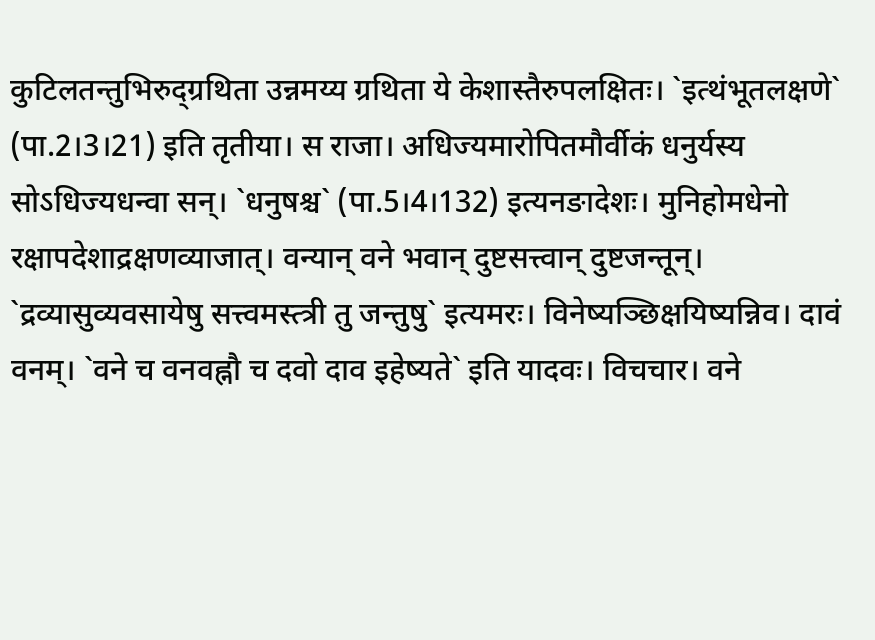कुटिलतन्तुभिरुद्ग्रथिता उन्नमय्य ग्रथिता ये केशास्तैरुपलक्षितः। `इत्थंभूतलक्षणे` (पा.2।3।21) इति तृतीया। स राजा। अधिज्यमारोपितमौर्वीकं धनुर्यस्य सोऽधिज्यधन्वा सन्। `धनुषश्च` (पा.5।4।132) इत्यनङादेशः। मुनिहोमधेनो रक्षापदेशाद्रक्षणव्याजात्। वन्यान् वने भवान् दुष्टसत्त्वान् दुष्टजन्तून्। `द्रव्यासुव्यवसायेषु सत्त्वमस्त्त्री तु जन्तुषु` इत्यमरः। विनेष्यञ्छिक्षयिष्यन्निव। दावं वनम्। `वने च वनवह्नौ च दवो दाव इहेष्यते` इति यादवः। विचचार। वने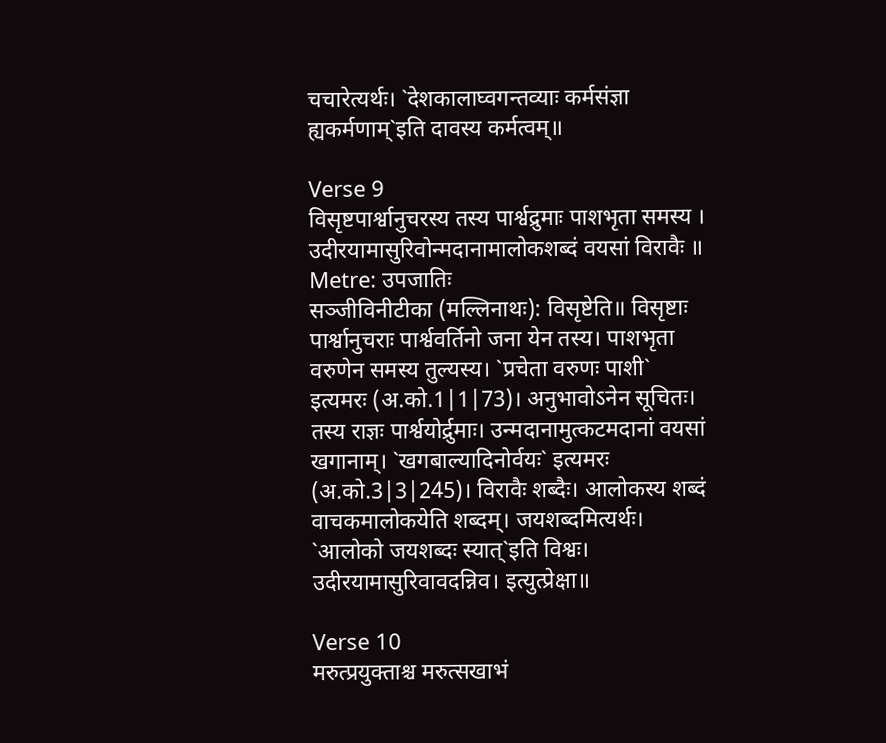चचारेत्यर्थः। `देशकालाघ्वगन्तव्याः कर्मसंज्ञा ह्यकर्मणाम्`इति दावस्य कर्मत्वम्॥

Verse 9
विसृष्टपार्श्वानुचरस्य तस्य पार्श्वद्रुमाः पाशभृता समस्य । उदीरयामासुरिवोन्मदानामालोकशब्दं वयसां विरावैः ॥
Metre: उपजातिः
सञ्जीविनीटीका (मल्लिनाथः): विसृष्टेति॥ विसृष्टाः पार्श्वानुचराः पार्श्ववर्तिनो जना येन तस्य। पाशभृता वरुणेन समस्य तुल्यस्य। `प्रचेता वरुणः पाशी` इत्यमरः (अ.को.1|1|73)। अनुभावोऽनेन सूचितः। तस्य राज्ञः पार्श्वयोर्द्रुमाः। उन्मदानामुत्कटमदानां वयसां खगानाम्। `खगबाल्यादिनोर्वयः` इत्यमरः (अ.को.3|3|245)। विरावैः शब्दैः। आलोकस्य शब्दं वाचकमालोकयेति शब्दम्। जयशब्दमित्यर्थः। `आलोको जयशब्दः स्यात्`इति विश्वः। उदीरयामासुरिवावदन्निव। इत्युत्प्रेक्षा॥

Verse 10
मरुत्प्रयुक्ताश्च मरुत्सखाभं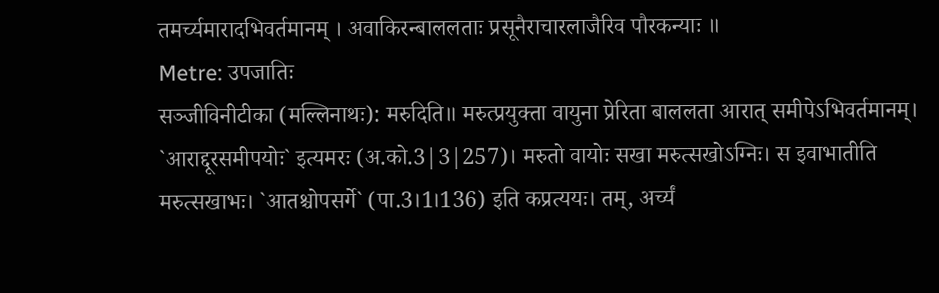तमर्च्यमारादभिवर्तमानम् । अवाकिरन्बाललताः प्रसूनैराचारलाजैरिव पौरकन्याः ॥
Metre: उपजातिः
सञ्जीविनीटीका (मल्लिनाथः): मरुदिति॥ मरुत्प्रयुक्ता वायुना प्रेरिता बाललता आरात् समीपेऽभिवर्तमानम्। `आराद्दूरसमीपयोः` इत्यमरः (अ.को.3|3|257)। मरुतो वायोः सखा मरुत्सखोऽग्निः। स इवाभातीति मरुत्सखाभः। `आतश्चोपसर्गे` (पा.3।1।136) इति कप्रत्ययः। तम्, अर्च्यं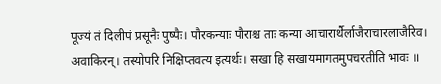पूज्यं तं दिलीपं प्रसूनैः पुष्पैः। पौरकन्याः पौराश्च ताः कन्या आचारार्थैर्लाजैराचारलाजैरिव। अवाकिरन्। तस्योपरि निक्षिप्तवत्य इत्यर्थः। सखा हि सखायमागतमुपचरतीति भावः ॥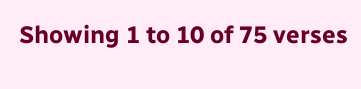Showing 1 to 10 of 75 verses